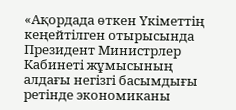«Ақордада өткен Үкіметтің кеңейтілген отырысында Президент Министрлер Кабинеті жұмысының алдағы негізгі басымдығы ретінде экономиканы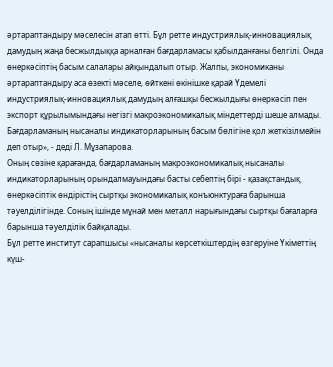әртараптандыру мәселесін атап өтті. Бұл ретте индустриялық-инновациялық дамудың жаңа бесжылдыққа арналған бағдарламасы қабылданғаны белгілі. Онда өнеркәсіптің басым салалары айқындалып отыр. Жалпы, экономиканы әртараптандыру аса өзекті мәселе, өйткені өкінішке қарай Үдемелі индустриялық-инновациялық дамудың алғашқы бесжылдығы өнеркәсіп пен экспорт құрылымындағы негізгі макроэкономикалық міндеттерді шеше алмады. Бағдарламаның нысаналы индикаторларының басым бөлігіне қол жеткізілмейін деп отыр», - деді Л. Мұзапарова.
Оның сөзіне қарағанда, бағдарламаның макроэкономикалық нысаналы индикаторларының орындалмауындағы басты себептің бірі - қазақстандық өнеркәсіптік өндірістің сыртқы экономикалық конъюнктураға барынша тәуелділігінде. Соның ішінде мұнай мен металл нарығындағы сыртқы бағаларға барынша тәуелділік байқалады.
Бұл ретте институт сарапшысы «нысаналы көрсеткіштердің өзгеруіне Үкіметтің күш-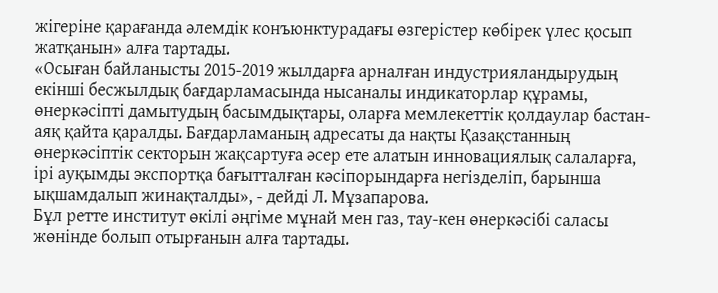жігеріне қарағанда әлемдік конъюнктурадағы өзгерістер көбірек үлес қосып жатқанын» алға тартады.
«Осыған байланысты 2015-2019 жылдарға арналған индустрияландырудың екінші бесжылдық бағдарламасында нысаналы индикаторлар құрамы, өнеркәсіпті дамытудың басымдықтары, оларға мемлекеттік қолдаулар бастан-аяқ қайта қаралды. Бағдарламаның адресаты да нақты Қазақстанның өнеркәсіптік секторын жақсартуға әсер ете алатын инновациялық салаларға, ірі ауқымды экспортқа бағытталған кәсіпорындарға негізделіп, барынша ықшамдалып жинақталды», - дейді Л. Мұзапарова.
Бұл ретте институт өкілі әңгіме мұнай мен газ, тау-кен өнеркәсібі саласы жөнінде болып отырғанын алға тартады.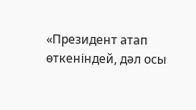«Президент атап өткеніндей, дәл осы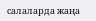салаларда жаңа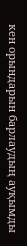кен орындарын барлаудың ауқымды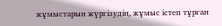жұмыстарын жүргізудің, жұмыс істеп тұрған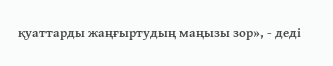қуаттарды жаңғыртудың маңызы зор», - деді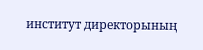институт директорының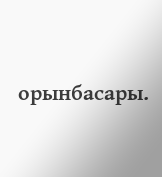орынбасары.